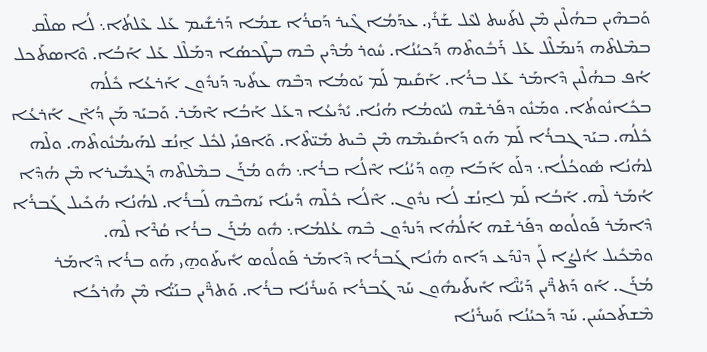ܘܰܒܗܶܝܢ ܒܗܳܠܶܝܢ ܡܶܢ ܠܬܰܚܬ ܠܥܶܠ ܫܰܪܺܝ. ܥܕܰܡܳܐ ܓܶܝܪ ܕܰܩܪܳܐ ܫܡܳܐ ܕܰܪܫܺܝܡ ܥܰܠ ܥܶܠܬܳܐ܆ ܠܳܐ ܣܠܶܩ ܒܡܶܠܬܶܗ ܕܰܢܡܰܠܶܠ ܥܰܠ ܪܰܒܽܘܬܶܗ ܕܰܟܝܳܢܳܐ. ܚܽܘܪ ܡܳܕܶܝܢ ܒܶܗ ܒܛܶܟܣܳܐ ܕܡܰܠܶܠ ܥܰܠ ܐܰܒܳܐ. ܘܶܐܣܬܰܟܠ ܐܳܦ ܒܗܳܠܶܝܢ ܕܶܐܡܰܪ ܥܰܠ ܒܪܳܐ. ܐܰܩܺܝܡ ܠܰܡ ܝܰܘܡܳܐ ܕܒܶܗ ܥܬܺܝܕ ܕܰܢܕܽܘܢ ܐܰܪܥܳܐ ܟܽܠܳܗ ܒܟܺܐܢܽܘܬܳܐ. ܘܡܰܢܽܘ ܕܦܰܪܫܶܗ ܠܝܰܘܡܳܐ ܗܳܢܳܐ. ܝܺܕܺܝܥܳܐ ܕܥܰܠ ܐܰܒܳܐ ܐܶܡܰܪ. ܘܰܒܝܰܕ ܡܰܢ ܕܳܐܶܢ ܐܰܪܥܳܐ ܟܽܠܳܗ. ܒܝܰܕ ܓܒܪܳܐ ܠܰܡ ܗܰܘ ܕܰܐܩܺܝܡܶܗ ܡܶܢ ܒܶܝܬ ܡܺܝ̈ܬܶܐ. ܘܰܐܦܢܺܝ ܠܟܽܠ ܐ̱ܢܳܫ ܠܗܰܝܡܳܢܽܘܬܶܗ. ܘܠܶܗ ܠܗܳܢܳܐ ܣܽܘܟܳܠܳܐ܆ ܕܠܰܘ ܐܰܒܰܐ ܗ̱ܘ ܕܰܝܳܢܳܐ ܐܶܠܳܐ ܒܪܳܐ܆ ܗܽܘ ܡܳܪܰܢ ܒܡܶܠܬܶܗ ܕܰܓܡܺܝܪܐ ܡܶܢ ܗܳܕܶܐ ܐܳܡܰܪ ܠܶܗ. ܐܰܒܳܐ ܠܰܡ ܠܐ̱ܢܳܫ ܠܳܐ ܢܕܽܘܢ. ܐܶܠܳܐ ܟܽܠܶܗ ܕܺܝܢܳܐ ܝܰܗܒܶܗ ܠܰܒܪܳܐ. ܠܗܳܢܳܐ ܗܳܟܺܝܠ ܓܰܒܪܳܐ ܕܶܐܡܰܪ ܦܰܘܠܳܘܣ ܕܦܰܪܫܶܗ ܐܰܠܳܗܳܐ ܕܰܢܕܽܘܢ ܒܶܗ ܥܳܠܡܳܐ܆ ܗܽܘ ܡܳܪܰܢ ܒܪܳܐ ܩܳܪܶܐ ܠܶܗ.
ܘܡܶܟܺܝܠ ܐܳܠܨܳܐ ܠܰܢ ܕܢܶܕܰܥ ܕܰܐܘ ܗܳܢܳܐ ܓܰܒܪܳܐ ܕܶܐܡܰܪ ܦܰܘܠܳܘܣ ܐܺܝܬܰܘܗ̱ܝ ܗܰܘ ܒܪܳܐ ܕܶܐܡܰܪ ܡܳܪܰܢ. ܐܰܘ ܕܰܬܪ̈ܶܝܢ ܕܰܝܳܢ̈ܶܐ ܐܺܝܬܰܝܗܽܘܢ ܚܰܕ ܓܰܒܪܳܐ ܘܰܚܪܺܢܳܐ ܒܪܳܐ. ܘܰܬܪ̈ܶܝܢ ܒܢܰܝ̈ܳܐ ܡܶܢ ܗܳܪܟܳܐ ܡܶܫܬܰܟܚܺܝܢ. ܚܰܕ ܕܰܟܝܳܢܳܐ ܘܰܚܪܺܢܳܐ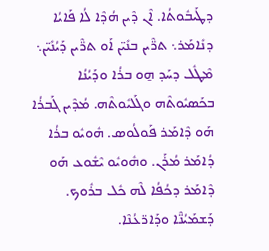ܕܛܰܝܒܽܘܬܳܐ. ܐܶܢ ܕܶܝܢ ܗܳܕܶܐ ܠܳܐ ܦܰܐܝܳܐ ܕܢܺܐܡܰܪ܆ ܬܪ̈ܶܝܢ ܒܢܺܝ̈ܢ ܐܰܘ ܬܪ̈ܶܝܢ ܕܰܝܳܢܺܝ̈ܢ܆ ܡܶܛܽܠ ܕܚܰܕ ܗ̱ܘ ܒܪܳܐ ܘܕܰܝܳܢܳܐ ܒܟܰܣܝܽܘܬܶܗ ܘܓܰܠܝܽܘܬܶܗ. ܡܳܕܶܝܢ ܓܰܒܪܳܐ ܗܰܘ ܕܶܐܡܰܪ ܦܰܘܠܳܘܣ. ܗܽܘܝܽܘ ܒܪܳܐ ܕܳܐܡܰܪ ܡܳܪܰܢ. ܘܗܽܘܝܽܘ ܝܶܫܽܘܥ ܗܰܘ ܕܶܐܡܰܪ ܕܟܳܦܳܐ ܠܶܗ ܟܽܠ ܒܪܽܘܟ. ܕܰܫܡܰܝܳܢ̈ܶܐ ܘܕܰܐܪ̈ܥܳܢܶܐ.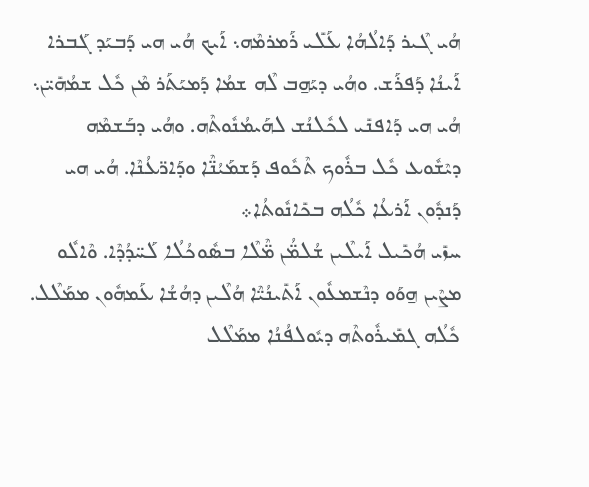ܗܳܝ ܓܶܝܪ ܕܰܐܠܳܗܳܐ ܥܰܠܺܝ ܪܰܡܪܡܶܗ܆ ܐܰܝܟ ܗܳܝ ܗܝ ܕܰܒܝܰܕ ܓܰܒܪܐ ܐܰܝܢܳܐ ܕܰܦܪܰܫ. ܘܗܳܝ ܕܝܰܗ̱ܒ ܠܶܗ ܫܡܳܐ ܕܰܡܝܰܬܰܪ ܡܶܢ ܟܽܠ ܫܡܳܗܺܝ̈ܢ܆ ܗܳܝ ܗܝ ܕܰܐܦܢܺܝ ܠܟܽܠܢܳܫ ܠܗܰܝܡܳܢܽܘܬܶܗ. ܘܗܳܝ ܕܒܰܫܡܶܗ ܕܝܶܫܽܘܥ ܟܽܠ ܒܪܽܘܟ ܬܶܟܽܘܦ ܕܰܫܡܰܝܳܢ̈ܶܐ ܘܕܰܐܪ̈ܥܳܢܶܐ. ܗܳܝ ܗܝ ܕܰܢܕܽܘܢ ܐܰܪܥܳܐ ܟܽܠܳܗ ܒܟܺܐܢܽܘܬܳܐ܀
ܚܙܺܝ ܗܳܟܺܝܠ ܐܰܝܠܶܝܢ ܫܳܠܡ̈ܳܢ ܡ̈ܶܠܶܐ ܒܣܽܘܟܳܠܳܐ ܠܰܚ̈ܕܳܕܶܐ. ܘܶܐܠܽܘ ܡܨܶܝܢ ܗ̱ܘܰܘ ܕܢܶܫܡܥܽܘܢ ܐܰܬܺܝܢܳܝ̈ܶܐ ܗܳܠܶܝܢ ܕܗܳܫܳܐ ܥܰܡܗܽܘܢ ܡܡܰܠܶܠ. ܟܽܠܳܗ ܓܡܺܝܪܽܘܬܶܗ ܕܝܽܘܠܦܳܢܳܐ ܡܡܰܠܶܠ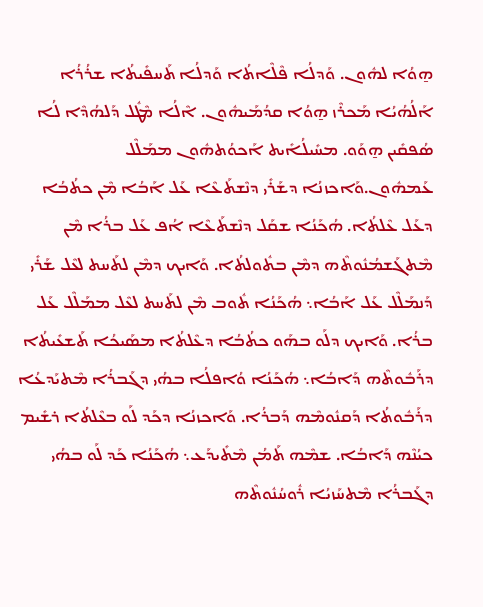ܗ̱ܘܳܐ ܠܗܽܘܢ. ܘܰܕܠܳܐ ܦܶܠܶܐܬܳܐ ܘܰܕܠܳܐ ܬܰܚܦܺܝܬܳܐ ܫܪܳܪܳܐ ܐܰܠܳܗܳܝܳܐ ܡܰܟܪܶܙ ܗ̱ܘܳܐ ܩܕܳܡܰܝܗܽܘܢ. ܐܶܠܳܐ ܡܶܛܽܠ ܕܰܠܗܳܕܶܐ ܠܳܐ ܣܳܦܩܺܝܢ ܗ̱ܘܰܘ. ܡܚܺܝܠܳܐܺܝܬ ܐܰܟܘܳܬܗܽܘܢ ܡܡܰܠܶܠ ܥܰܡܗܽܘܢ.ܘܰܐܟܙܢܳܐ ܕܫܰܪܺܝ ܕܢܶܫܬܰܥܶܐ ܥܰܠ ܐܰܒܳܐ ܡܶܢ ܟܬܳܒܳܐ ܕܥܰܠ ܥܶܠܬܳܐ. ܗܳܟܰܢܳܐ ܫܩܰܠ ܕܢܶܫܬܰܥܶܐ ܐܳܦ ܥܰܠ ܒܪܳܐ ܡܶܢ ܡܶܬܓܰܫܡܳܢܽܘܬܶܗ ܕܡܶܢ ܒܬܽܘܠܬܳܐ. ܘܰܐܝܟ ܕܡܶܢ ܠܬܰܚܬ ܠܥܶܠ ܫܰܪܺܝ ܕܰܢܡܰܠܶܠ ܥܰܠ ܐܰܒܳܐ܆ ܗܳܟܰܢܳܐ ܬܽܘܒ ܡܶܢ ܠܬܰܚܬ ܠܥܶܠ ܡܡܰܠܶܠ ܥܰܠ ܒܪܳܐ. ܘܰܐܝܟ ܕܠܰܘ ܒܗܰܘ ܟܬܳܒܳܐ ܕܥܶܠܬܳܐ ܡܣܰܝܟܳܐ ܬܰܫܥܺܝܬܳܐ ܕܪܰܒܽܘܬܶܗ ܕܰܐܒܳܐ܆ ܗܳܟܰܢܳܐ ܘܳܐܦܠܳܐ ܒܗܳܝ ܕܓܰܒܪܳܐ ܡܶܬܝܰܕܥܳܐ ܕܪܰܒܽܘܬܳܐ ܕܰܩܢܽܘܡܶܗ ܕܰܒܪܳܐ. ܘܰܐܟܙܢܳܐ ܕܟܰܕ ܠܰܘ ܒܥܶܠܬܳܐ ܪܫܺܝܡ ܟܝܳܢܶܗ ܕܰܐܒܳܐ. ܫܡܶܗ ܬܰܡܳܢ ܡܶܬܺܝܕܰܥ܆ ܗܳܟܰܢܳܐ ܟܰܕ ܠܰܘ ܒܗܳܝ ܕܓܰܒܪܳܐ ܡܶܬܚܰܙܝܳܐ ܪܽܘܚܳܢܽܘܬܶܗ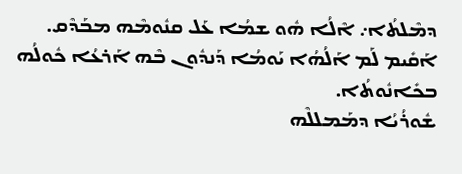ܕܡܶܠܬܳܐ܇ ܐܶܠܳܐ ܗܽܘ ܫܡܳܐ ܥܰܠ ܩܢܽܘܡܶܗ ܡܒܰܕܶܩ. ܐܰܩܺܝܡ ܠܰܡ ܐܰܠܳܗܳܐ ܝܰܘܡܳܐ ܕܰܢܕܽܘܢ ܒܶܗ ܐܰܪܥܳܐ ܟܽܘܠܳܗ ܒܟܺܐܢܽܘܬܳܐ.
ܫܽܘܪܳܝܳܐ ܕܡܰܡܠܠܶܗ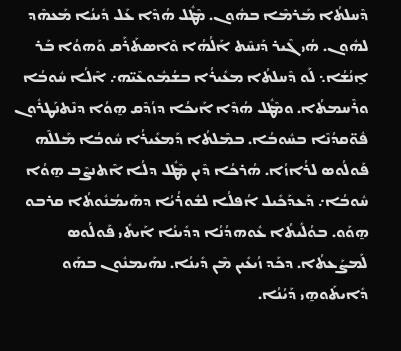ܕܶܚܠܬܳܐ ܡܰܪܡܶܐ ܒܗܽܘܢ. ܡܶܛܽܠ ܗܳܕܶܐ ܥܰܠ ܕܺܝܢܳܐ ܡܰܥܗܶܕ ܠܗܽܘܢ. ܗܳܝ ܓܶܝܪ ܕܰܢܚܶܬ ܐܰܠܳܗܳܐ ܘܶܐܣܬܰܪܰܩ ܘܰܗܘܳܐ ܒܰܪ ܐ̱ܢܳܫܳܐ܆ ܠܰܘ ܕܶܚܠܬܳܐ ܡܥܺܝܪܳܐ ܒܫܳܡܽܘܥܶܝ̈ܗ܇ ܐܶܠܳܐ ܚܽܘܒܳܐ ܘܪܶܚܡܬܳܐ. ܘܡܶܛܽܠ ܗܳܕܶܐ ܐܰܝܟܳܐ ܕܙܳܕܶܩ ܗ̱ܘܳܐ ܕܢܶܬܢܰܛܪܽܘܢ ܦܽܘ̈ܩܕܳܢܶܐ ܒܚܽܘܒܳܐ. ܒܡܶܠܬܳܐ ܕܰܡܥܺܝܪܳܐ ܚܽܘܒܳܐ ܡܰܠܠܶܗ ܦܰܘܠܳܘܣ ܠܪܳܐܙܳܐ. ܗܳܪܟܳܐ ܕܶܝܢ ܡܶܛܽܠ ܕܠܳܐ ܐܶܬܢܨܶܒ ܗ̱ܘܳܐ ܚܽܘܒܳܐ܇ ܕܰܥܕܰܟܺܝܠ ܐܳܦܠܳܐ ܠܫܽܘܪܳܝܳܐ ܕܗܰܝܡܳܢܽܘܬܳܐ ܩܪܒܘ ܗ̱ܘܰܘ. ܒܘܳܠܺܝܬܳܐ ܥܽܘܗܕܳܢܳܐ ܕܕܺܝܢܳܐ ܐܰܝܬܺܝ ܦܰܘܠܳܘܣ ܠܰܡܨܰܥܬܳܐ. ܕܟܰܕ ܙܳܝܥܺܝܢ ܡܶܢ ܕܺܝܢܳܐ. ܢܗܰܝܡܢܽܘܢ ܒܗܰܘ ܕܺܐܝܬܰܘܗ̱ܝ ܕܰܝܳܢܳܐ.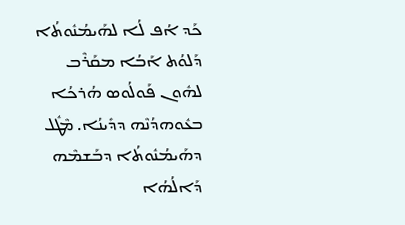ܟܰܕ ܐܳܦ ܠܳܐ ܠܗܰܝܡܳܢܽܘܬܳܐ ܕܰܠܘܳܬ ܐܰܒܳܐ ܡܩܰܪܶܒ ܠܗܽܘܢ ܦܰܘܠܳܘܣ ܗܳܪܟܳܐ ܒܥܽܘܗܕܳܢܶܗ ܕܕܺܝܢܳܐ. ܡܶܛܽܠ ܕܗܰܝܡܳܢܽܘܬܳܐ ܕܒܰܫܡܶܗ ܕܰܐܠܳܗܳܐ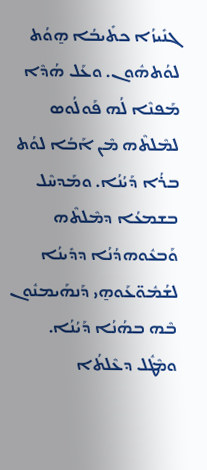ܓܢܺܝܙܳܐ ܟܬܺܝܒܳܐ ܗ̱ܘܳܬ ܠܘܳܬܗܽܘܢ. ܘܥܰܠ ܗܳܕܶܐ ܡܰܦܢܶܐ ܠܳܗ ܦܰܘܠܳܘܣ ܠܡܶܠܬܶܗ ܡܶܢ ܐܰܒܳܐ ܠܘܳܬ ܒܪܳܐ ܕܰܝܳܢܳܐ. ܘܡܰܕܚܶܠ ܒܫܡܥܳܐ ܕܡܶܠܬܶܗ ܘܰܒܥܽܘܗܕܳܢܳܐ ܕܕܺܝܢܳܐ ܠܫܳܡܽܘ̈ܥܰܘܗ̱ܝ ܕܰܢܗܰܝܡܢܽܘܢ ܒܶܗ ܒܗܳܢܳܐ ܕܰܝܳܢܳܐ.
ܘܡܶܛܽܠ ܕܥܶܠܬܳܐ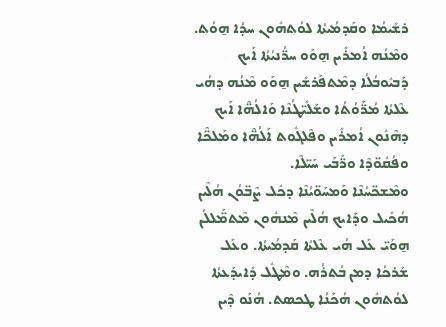ܪܫܺܝܡܳܐ ܘܩܰܕܡܳܝܬܳܐ ܠܘܳܬܗܽܘܢ ܚܕܳܐ ܗ̱ܘܳܬ. ܘܡܶܢܳܗ ܐܳܡܪܺܝܢ ܗ̱ܘܰܘ ܚܪ̈ܳܢܝܳܬܳܐ ܐܰܝܟ ܕܰܒܝܽܘܒܳܠܳܐ ܕܡܶܬܦܰܪܫܺܝܢ ܗ̱ܘܰܘ ܡܶܢܳܗ ܕܗܳܝ ܥܶܠܬܳܐ ܡܳܪ̈ܰܘܳܬܳܐ ܘܫܰܠܺܝ̈ܛܳܢܶܐ ܘܰܐܠܳܗ̈ܶܐ ܐܰܝܟ ܕܗܶܢܽܘܢ ܐܳܡܪܺܝܢ ܘܦܶܠܓܽܘܬ ܐܰܠܳܗ̈ܶܐ ܘܡܰܠܟ̈ܶܐ ܘܦܳܩܽܘ̈ܕܶܐ ܘܪ̈ܰܒܰܝ ܚܰܝ̈ܠܶܐ.
ܘܡܶܫܟ̈ܚܳܢܶܐ ܘܰܡܚܰܘ̈ܝܳܢܶܐ ܕܟܽܠ ܨܶܒ̈ܘܳܢ ܗܳܠܶܝܢ ܗܳܟܺܝܠ ܘܕܰܐܝܟ ܗܳܠܶܝܢ ܡܶܢܗܽܘܢ ܡܶܬܡ̈ܰܠܠܳܢ ܗ̱ܘܰܝ̈ ܥܰܠ ܗܳܝ ܥܶܠܬܳܐ ܩܰܕܡܳܝܬܳܐ. ܘܥܰܠ ܫܰܪܟܳܐ ܕܡܢ ܒܳܬܪܳܗ. ܘܡܶܛܽܠ ܕܺܐܝܕܰܥܬܳܐ ܠܘܳܬܗܽܘܢ ܗܳܟܰܢܳܐ ܛܟܣܬ. ܗܳܢܰܘ ܕܶܝܢ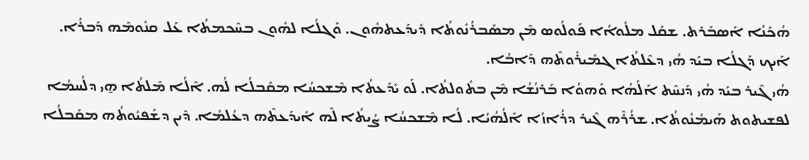ܗܳܟܰܢܳܐ ܐܰܣܒܰܪܬ. ܫܩܰܠ ܡܠܽܘܐܳܐ ܦܰܘܠܳܘܣ ܡܶܢ ܡܣܰܒܪܳܢܽܘܬܳܐ ܕܺܝܕܰܥܬܗܽܘܢ. ܘܰܓܠܳܐ ܠܗܽܘܢ ܒܚܶܟܡܬܳܐ ܥܰܠ ܩܢܽܘܡܶܗ ܕܰܒܪܳܐ. ܐܰܝܟ ܕܰܓܠܳܐ ܒܝܰܕ ܗܳܝ ܕܥܶܠܬܳܐ ܓܡܺܝܪܽܘܬܶܗ ܕܰܐܒܳܐ.
ܗܳܝ ܓܶܝܪ ܒܝܰܕ ܗܳܝ ܕܰܢܚܶܬ ܐܰܠܳܗܳܐ ܘܰܗܘܳܐ ܒܰܪܢܳܫܳܐ ܡܶܢ ܒܬܽܘܠܬܳܐ. ܠܰܘ ܝܺܕܰܥܬܳܐ ܡܶܫܟܚܳܐ ܡܩܰܒܠܳܐ ܠܳܗ. ܐܶܠܳܐ ܡܶܠܬܳܐ ܗ̱ܝ ܕܠܳܚܡܳܐ ܠܦܫܝܬܘܬ ܗܰܝܡܳܢܽܘܬܳܐ. ܫܪܳܪܶܗ ܓܶܝܪ ܕܪܳܐܙܳܐ ܐܰܠܳܗܳܝܳܐ. ܠܳܐ ܡܶܫܟܚܳܐ ܨܳܝܬܳܐ ܠܶܗ ܐܺܝܕܰܥܬܶܗ ܕܥܳܠܡܳܐ. ܕܶܝܢ ܕܫܰܦܝܽܘܬܳܗ ܡܩܰܒܠܳܐ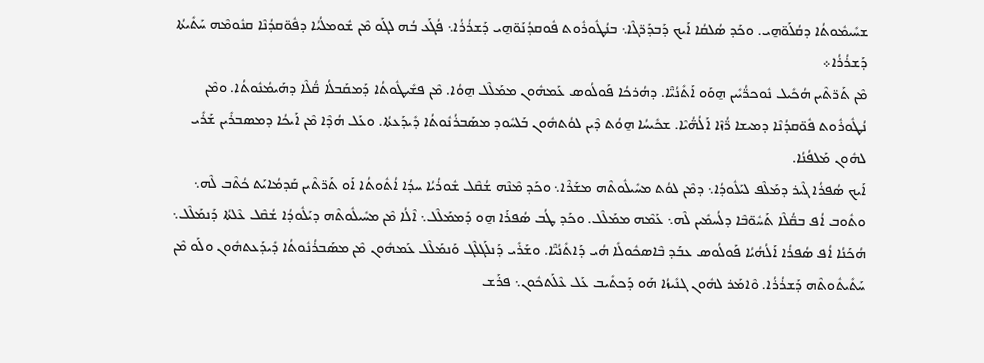ܫܚܺܝܡܽܘܬܳܐ ܕܩܳܠܰܘ̈ܗ̱ܝ. ܘܟܰܕ ܣܳܠܩܳܐ ܐܰܝܟ ܕܰܒܕܰܪ̈ܓܶܐ܆ ܒܢܳܛܽܘܪܽܘܬ ܦܽܘܩܕܳܢܰܘ̈ܗ̱ܝ ܕܰܫܪܳܪܳܐ܆ ܦܳܓܰܥ ܒܳܗ ܠܓܰܘ ܡܶܢ ܫܽܘܡܠܳܝܳܐ ܕܦܽܘ̈ܩܕܳܢܶܐ ܩܢܽܘܡܶܗ ܚܰܬܺܝܬܳܐ ܕܰܫܪܳܪܳܐ܀
ܡܶܢ ܬܰܪ̈ܬܶܝܢ ܗܳܟܺܝܠ ܢܽܘܟܪ̈ܳܝܺܝܢ ܗ̱ܘܰܘ ܐܰܬܺܢܳܝ̈ܶܐ. ܕܗܳܪܟܳܐ ܦܰܘܠܳܘܣ ܥܰܡܗܽܘܢ ܡܡܰܠܶܠ ܗ̱ܘܳܐ. ܡܶܢ ܦܫܺܝܛܽܘܬܳܐ ܕܰܡܩܰܒܠܳܐ ܩ̈ܳܠܶܐ ܕܗܰܝܡܳܢܽܘܬܳܐ. ܘܡܶܢ ܢܳܛܽܘܪܽܘܬ ܦܽܘ̈ܩܕܳܢܶܐ ܕܡܝܫܐ ܪ̈ܳܙܶܐ ܐܰܠܳܗ̈ܳܝܶܐ. ܫܟܺܝܚܳܐ ܗ̱ܘܳܬ ܕܶܝܢ ܠܘܳܬܗܽܘܢ ܒܰܠܚܽܘܕ ܡܣܰܒܪܳܢܽܘܬܳܐ ܕܺܝܕܰܥܬܳܐ. ܘܥܰܠ ܗܳܕܶܐ ܡܶܢ ܐܰܝܟܳܐ ܕܡܣܒܪܺܝܢ ܫܰܪܺܝ ܠܗܽܘܢ ܡܰܠܦܳܢܳܐ.
ܐܰܝܟ ܣܳܦܪܳܐ ܓܶܝܪ ܕܡܰܠܶܦ ܠܝܰܠܽܘܕܳܐ܆ ܕܡܶܢ ܠܘܳܬ ܡܚܺܝܠܽܘܬܶܗ ܡܫܰܪܶܐ܆ ܘܟܰܕ ܡܶܢܶܗ ܫܳܩܶܠ ܫܽܘܪܳܝܳܐ ܚܕܳܐ ܐܳܬܽܘܬܳܐ ܐܰܘ ܬܰܪ̈ܬܶܝܢ ܩܰܕܡܳܐܝܰܬ ܟܳܬܶܒ ܠܶܗ܆ ܘܬܽܘܒ ܐܳܦ ܒܩ̈ܳܠܶܐ ܬܰܚܽܘ̈ܒܶܐ ܕܠܳܚܡܺܝܢ ܠܶܗ܆ ܥܰܡܶܗ ܡܡܰܠܶܠ. ܘܟܰܕ ܛܳܒ ܣܳܦܪܰܐ ܗ̱ܘ ܕܰܡܡܰܠܶܠ܆ ܐܶܠܳܐ ܡܶܢ ܡܚܺܝܠܽܘܬܶܗ ܕܝܰܠܽܘܕܳܐ ܫܳܩܶܠ ܥܶܠܬܳܐ ܕܰܢܡܰܠܶܠ܆ ܗܳܟܰܢܳܐ ܐܳܦ ܣܳܦܪܳܐ ܐܰܠܳܗܳܝܳܐ ܦܰܘܠܳܘܣ ܥܒܰܕ ܒܶܐܣܟܽܘܠܺܐ ܗܳܝ ܕܰܐܬܺܢܳܝ̈ܶܐ. ܘܫܰܪܺܝ ܕܰܢܠܰܓܠܶܓ ܘܰܢܡܰܠܶܠ ܥܰܡܗܽܘܢ ܡܶܢ ܡܣܰܒܪܳܢܽܘܬܳܐ ܕܺܝܕܰܥܬܗܽܘܢ ܘܠܰܘ ܡܶܢ ܚܰܬܺܝܬܽܘܬܶܗ ܕܰܫܪܳܪܳܐ. ܘܶܐܡܰܪ ܠܗܽܘܢ ܓܢܺܝܙܳܐ ܗܰܘ ܕܰܟܬܺܝܒ ܥܰܠ ܥܶܠܰܬܟܽܘܢ܆ ܦܪܰܫ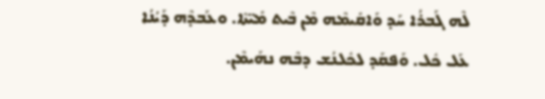ܠܶܗ ܓܰܒܪܳܐ ܚܰܕ ܘܰܐܩܺܝܡܶܗ ܡܶܢ ܒܶܝܬ ܡܺܝ̈ܬܶܐ. ܘܥܰܒܕܶܗ ܕܰܝܳܢܳܐ ܥܰܠ ܟܽܠ. ܘܰܦܩܰܕ ܠܟܽܠܢܳܫ ܕܒܶܗ ܢܗܰܝܡܶܢ.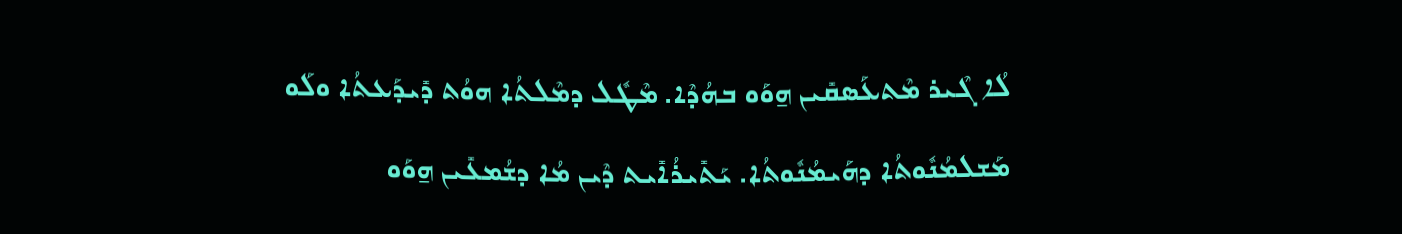ܠܳܐ ܓܶܝܪ ܡܶܬܥܰܣܩܺܝܢ ܗ̱ܘܰܘ ܒܗܳܕܶܐ. ܡܶܛܽܠ ܕܡܶܠܬܳܐ ܗܘܳܬ ܕܺܝܕܰܥܬܳܐ ܘܠܰܘ ܡܰܫܠܡܳܢܽܘܬܳܐ ܕܗܰܝܡܳܢܽܘܬܳܐ. ܝܰܬܺܝܪܳܐܺܝܬ ܕܶܝܢ ܡܳܐ ܕܫܳܡܥܺܝܢ ܗ̱ܘܰܘ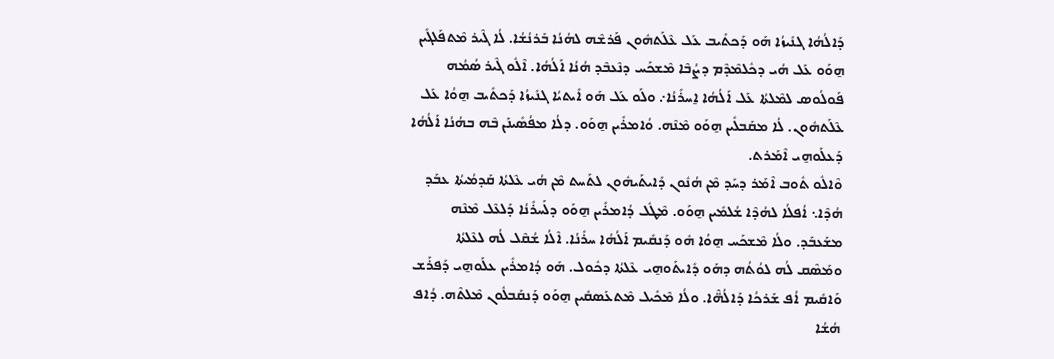ܕܰܐܠܳܗܳܐ ܓܢܺܝܙܳܐ ܗܰܘ ܕܰܟܬܺܝܒ ܥܰܠ ܥܶܠܰܬܗܽܘܢ ܦܰܪܫܶܗ ܠܗܳܢܳܐ ܒܰܪܢܳܫܳܐ. ܠܳܐ ܓܶܝܪ ܡܶܬܦܰܠܓܺܝܢ ܗ̱ܘܰܘ ܥܰܠ ܗܳܝ ܕܟܽܠܡܶܕܶܡ ܕܨܳܒܶܐ ܡܶܫܟܰܚ ܕܢܶܥܒܶܕ ܗܳܢܳܐ ܐܰܠܳܗܳܐ. ܐܶܠܽܘ ܓܶܝܪ ܣܳܡܳܗ ܦܰܘܠܳܘܣ ܠܡܶܠܬܳܐ ܥܰܠ ܐܰܠܳܗܳܐ ܐ̱ܚܪܺܢܳܐ܇ ܘܠܰܘ ܥܰܠ ܗܰܘ ܐܺܝܬܝܳܐ ܓܢܺܝܙܳܐ ܕܰܟܬܺܝܒ ܗ̱ܘܳܐ ܥܰܠ ܥܶܠܰܬܗܽܘܢ. ܠܳܐ ܡܩܰܒܠܺܝܢ ܗ̱ܘܰܘ ܡܶܢܶܗ. ܘܳܐܡܪܺܝܢ ܗ̱ܘܰܘ. ܕܠܳܐ ܡܦܳܣܺܝܢܰܢ ܒܶܗ ܒܗܳܢܳܐ ܐܰܠܳܗܳܐ ܕܰܥܠܰܘܗ̱ܝ ܐܶܡܰܪܬ.
ܘܶܐܠܽܘ ܬܽܘܒ ܐܶܡܰܪ ܕܚܰܕ ܡܶܢ ܗܳܢܽܘܢ ܕܺܐܝܬܰܝܗܽܘܢ ܠܬܰܚܬ ܡܶܢ ܗܳܝ ܥܶܠܬܳܐ ܩܰܕܡܳܝܬܳܐ ܥܒܰܕ ܗܳܕܶܐ܆ ܐܳܦܠܳܐ ܠܗܳܕܶܐ ܫܳܠܡܺܝܢ ܗ̱ܘܰܘ. ܡܶܛܽܠ ܕܳܐܡܪܺܝܢ ܗ̱ܘܰܘ ܕܠܰܚܪܺܢܳܐ ܕܰܠܥܶܠ ܡܶܢܶܗ ܡܫܰܥܒܰܕ. ܘܠܳܐ ܡܶܫܟܰܚ ܗ̱ܘܳܐ ܗܽܘ ܕܰܢܩܺܝܡ ܐܰܠܳܗܳܐ ܚܪܺܢܳܐ. ܐܶܠܳܐ ܫܳܩܶܠ ܠܳܗ ܠܥܶܠܬܳܐ ܘܡܰܣܶܩ ܠܳܗ ܠܘܳܬܳܗ ܕܗܰܘ ܕܺܐܝܬܰܘܗ̱ܝ ܥܶܠܬܳܐ ܕܟܽܘܠ. ܗܰܘ ܕܳܐܡܪܺܝܢ ܥܠܰܘܗ̱ܝ ܕܰܦܪܰܫ ܘܰܐܩܺܝܡ ܐܳܦ ܫܰܪܟܳܐ ܕܰܐܠܳܗ̈ܶܐ. ܘܠܳܐ ܡܶܟܺܝܠ ܡܶܬܥܰܣܩܺܝܢ ܗ̱ܘܰܘ ܕܰܢܩܰܒܠܽܘܢ ܡܶܠܬܶܗ. ܕܳܐܦ ܗܳܫܳܐ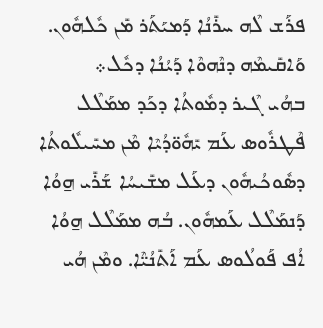ܦܪܰܫ ܠܶܗ ܚܪܺܢܳܐ ܕܰܡܝܰܬܰܪ ܡܺܢ ܟܽܠܗܽܘܢ. ܘܰܐܩܺܝܡܶܗ ܕܢܶܗܘܶܐ ܕܰܝܳܢܳܐ ܕܟܽܠ܀
ܒܗܳܝ ܓܶܝܪ ܕܡܽܘܬܳܐ ܕܟܰܕ ܡܡܰܠܶܠ ܦܶܛܪܽܘܣ ܥܰܡ ܝܺܗܽܘ̈ܕܳܝܶܐ ܡܶܢ ܡܚܺܝܠܽܘܬܳܐ ܕܣܽܘܟܳܝܗܽܘܢ ܕܥܰܠ ܡܫܺܝܚܳܐ ܫܰܪܺܝ ܗ̱ܘܳܐ ܕܰܢܡܰܠܶܠ ܥܰܡܗܽܘܢ. ܒܳܗ ܡܡܰܠܶܠ ܗ̱ܘܳܐ ܐܳܦ ܦܰܘܠܳܘܣ ܥܰܡ ܐܰܬܺܢܳܝ̈ܶܐ. ܘܡܶܢ ܗܳܝ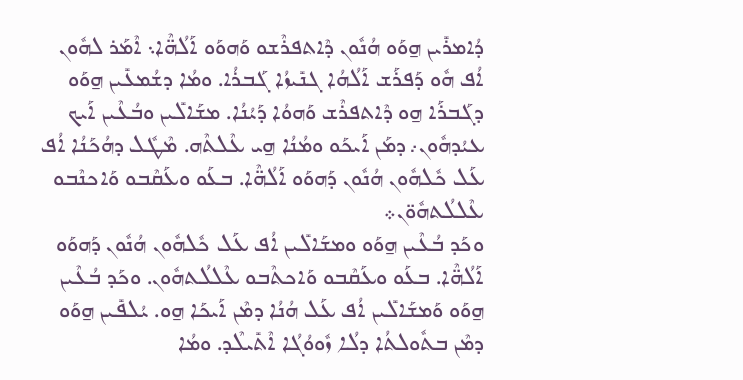ܕܳܐܡܪܺܝܢ ܗ̱ܘܰܘ ܗܳܢܽܘܢ ܕܶܐܬܦܪܶܫܘ ܘܰܗܘܰܘ ܐܰܠܳܗ̈ܶܐ܆ ܐܶܡܰܪ ܠܗܽܘܢ ܐܳܦ ܗܽܘ ܕܰܦܪܰܫ ܐܰܠܳܗܳܐ ܓܢܺܝܙܳܐ ܓܰܒܪܳܐ. ܘܡܳܐ ܕܫܳܡܥܺܝܢ ܗ̱ܘܰܘ ܕܓܰܒܪܰܐ ܗ̱ܘ ܕܶܐܬܦܪܶܫ ܘܰܗܘܳܐ ܕܰܝܳܢܳܐ. ܡܫܰܐܠܺܝܢ ܘܒܳܥܶܝܢ ܐܰܝܟ ܥܝܳܕܗܽܘܢ܇ ܕܡܰܢ ܐܰܝܟܰܘ ܘܡܳܢܳܐ ܗ̱ܝ ܥܶܠܬܶܗ. ܡܶܛܽܠ ܕܗܳܟܰܢܳܐ ܐܳܦ ܥܰܠ ܟܽܠܗܽܘܢ ܗܳܢܽܘܢ ܕܰܗܘܰܘ ܐܰܠܳܗ̈ܶܐ. ܒܥܰܘ ܘܥܰܩܶܒܘ ܘܰܐܟܢܶܒܘ ܥܶܠܠܳܬܗܽܘ̈ܢ܀
ܘܟܰܕ ܒܳܥܶܝܢ ܗ̱ܘܰܘ ܘܡܫܰܐܠܺܝܢ ܐܳܦ ܥܰܠ ܟܽܠܗܽܘܢ ܗܳܢܽܘܢ ܕܰܗܘܰܘ ܐܰܠܳܗ̈ܶܐ. ܒܥܰܘ ܘܥܰܩܶܒܘ ܘܰܐܟܬܶܒܘ ܥܶܠܠܳܬܗܽܘܢ. ܘܟܰܕ ܒܳܥܶܝܢ ܗ̱ܘܰܘ ܘܰܡܫܰܐܠܺܝܢ ܐܳܦ ܥܰܠ ܗܳܢܳܐ ܕܡܶܢ ܐܰܝܟܰܐ ܗ̱ܘ. ܝܳܠܦܺܝܢ ܗ̱ܘܰܘ ܕܡܶܢ ܒܬܽܘܠܬܳܐ ܕܠܳܐ ܙܽܘܘܳܓܳܐ ܐܶܬܺܝܠܶܕ. ܘܡܳܐ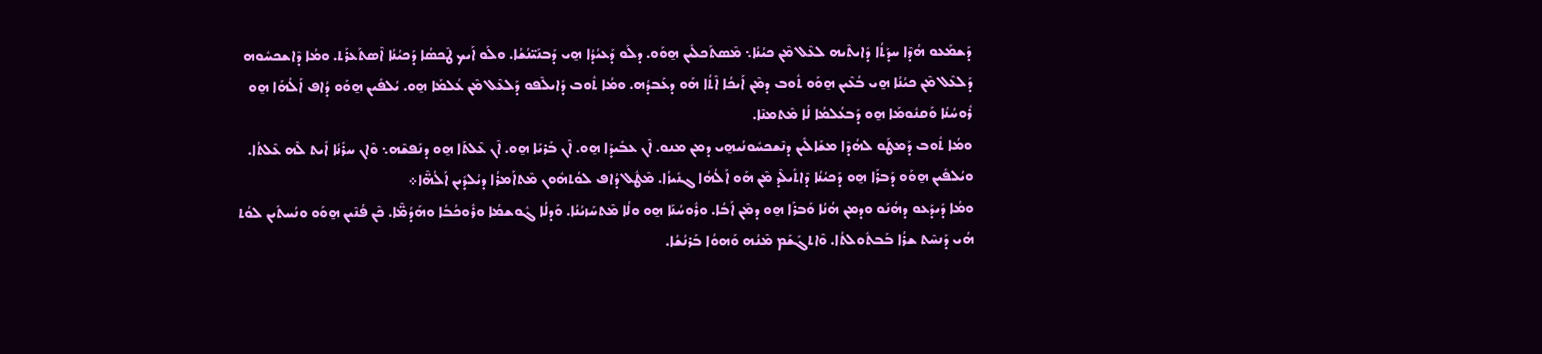ܕܰܫܡܰܥܘ ܗܳܕܶܐ ܚܕܰܬܳܐ ܕܺܐܝܬܶܝܗ ܠܥܶܠ ܡܶܢ ܟܝܳܢܳܐ܆ ܡܶܣܬܰܟܠܺܝܢ ܗ̱ܘܰܘ. ܕܠܰܘ ܕܰܥܝܳܕܳܐ ܗ̱ܝ ܕܰܒܢܰܝ̈ܢܳܫܳܐ. ܘܠܰܘ ܐܰܝܟ ܛܶܟܣܳܐ ܕܰܟܝܳܢܳܐ ܐܶܣܬܰܥܪܰܬ. ܘܡܳܐ ܕܶܐܫܟܚܽܘܗ ܕܰܠܥܶܠ ܡܶܢ ܟܝܳܢܳܐ ܗ̱ܝ ܒܳܥܶܝܢ ܗ̱ܘܰܘ ܬܽܘܒ ܕܡܶܢ ܐܰܝܟܳܐ ܐܶܬܳܐ ܗܰܘ ܕܥܰܒܕܳܗ. ܘܡܳܐ ܬܽܘܒ ܕܺܐܝܠܶܦܘ ܕܰܠܥܶܠ ܡܶܢ ܥܳܠܡܰܐ ܗ̱ܘ. ܝܳܠܦܺܝܢ ܗ̱ܘܰܘ ܕܳܐܦ ܐܰܠܳܗܰܐ ܗ̱ܘ ܪܽܘܚܳܢܳܐ ܘܰܩܢܽܘܡܰܐ ܗ̱ܘ ܕܰܒܥܳܠܡܳܐ ܠܳܐ ܡܶܬܡܢܶܐ.
ܘܡܳܐ ܬܽܘܒ ܕܰܡܛܰܘ ܠܗܳܕܶܐ ܡܫܰܐܠܺܝܢ ܕܢܶܫܟܚܽܘܢܳܝܗ̱ܝ ܕܡܢ ܡܢܘ. ܐܶܢ ܥܒܺܝܕܰܐ ܗ̱ܘ. ܐܶܢ ܒܰܪܝܰܐ ܗ̱ܘ. ܐܶܢ ܥܶܠܬܰܐ ܗ̱ܘ ܕܢܰܦܫܶܗ܆ ܘܶܐܢ ܚܪܺܢܳܐ ܐܺܝܬ ܠܶܗ ܥܶܠܬܳܐ. ܘܝܳܠܦܺܝܢ ܗ̱ܘܰܘ ܕܰܒܪܰܐ ܗ̱ܘ ܕܰܟܝܳܢܳܐ ܕܶܐܬܺܝܠܶܕ ܡܶܢ ܗܰܘ ܐܰܠܳܗܳܐ ܓܢܺܝܙܳܐ. ܡܶܛܽܠ ܕܳܐܦ ܠܘܳܬܗܽܘܢ ܡܶܬܐܰܡܪܳܐ ܕܝܳܠܕܺܝܢ ܐܰܠܳܗ̈ܶܐ܀
ܘܡܳܐ ܕܺܝܕܰܥܘ ܕܗܳܢܰܘ ܘܕܡܢ ܗܳܢܳܐ ܘܰܒܪܰܐ ܗ̱ܘ ܕܡܶܢ ܐܰܒܳܐ. ܘܪܽܘܚܳܢܰܐ ܗ̱ܘ ܘܠܳܐ ܡܶܬܚܰܙܝܳܢܳܐ. ܘܰܕܠܳܐ ܓܽܘܫܡܳܐ ܘܪܽܘܟܳܒܳܐ ܘܗܰܕܳܡ̈ܶܐ. ܟܶܢ ܦܳܢܶܝܢ ܗ̱ܘܰܘ ܘܢܳܚܬܺܝܢ ܠܘܳܬ ܗܳܝ ܕܰܢܚܶܬ ܫܪܳܐ ܒܰܒܬܽܘܠܬܳܐ. ܘܶܐܬܓܰܫܰܡ ܡܶܢܳܗ ܘܰܗܘܳܐ ܒܰܪܢܳܫܳܐ.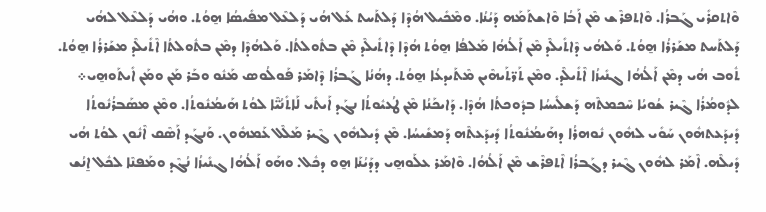ܘܶܐܬܩܪܺܝ ܓܰܒܪܳܐ. ܘܶܐܬܦܪܶܫ ܡܶܢ ܐܰܒܳܐ ܘܶܐܫܬܰܡܰܗ ܕܰܝܳܢܳܐ. ܘܡܶܟܺܝܠ ܗܳܕܶܐ ܕܰܠܬܰܚܬ ܥܰܠ ܗܳܝ ܕܰܠܥܶܠ ܡܦܺܝܣܳܐ ܗ̱ܘܳܬ. ܘܗܳܝ ܕܰܠܥܶܠ ܠܗܳܝ ܕܰܠܬܰܚܬ ܡܫܰܪܪܳܐ ܗ̱ܘܳܬ. ܘܰܠܗܳܝ ܕܶܐܬܺܝܠܶܕ ܡܶܢ ܐܰܠܳܗܳܐ ܡܰܠܦܳܐ ܗ̱ܘܳܬ ܗܳܕܶܐ ܕܶܐܬܺܝܠܶܕ ܡܶܢ ܒܬܽܘܠܬܳܐ. ܘܰܠܗܳܕܶܐ ܕܡܶܢ ܒܬܽܘܠܬܳܐ ܐܶܬܺܝܠܶܕ ܡܫܰܪܪܳܐ ܗ̱ܘܳܬ. ܬܽܘܒ ܗܳܝ ܕܡܶܢ ܐܰܠܳܗܳܐ ܓܢܺܝܙܳܐ ܐܶܬܺܝܠܶܕ. ܘܡܶܢ ܬܰܪ̈ܬܰܝܗܶܝܢ ܡܶܬܰܝܕܥܳܐ ܗ̱ܘܳܬ. ܕܗܳܢܳܐ ܓܰܒܪܳܐ ܕܶܐܡܰܪ ܦܰܘܠܳܘܣ ܡܰܢܽܘ ܘܒܰܪ ܡܰܢ ܘܡܰܢ ܐܺܝܬܰܘܗ̱ܝ܀
ܠܕܽܘܡܳܪܳܐ ܓܶܝܪ ܫܳܘܝܳܐ ܚܶܟܡܬܶܗ ܕܰܫܠܺܝܚܳܐ ܒܕܽܘܟܬܳܐ ܗܳܕܶܐ. ܕܰܐܝܟܰܢܳܐ ܡܶܢ ܛܳܥܝܽܘܬܳܐ ܢܓܰܕ ܐܰܝܬܺܝ ܠܰܐܬܺܢܳܝ̈ܶܐ ܠܘܳܬ ܗܰܝܡܳܢܽܘܬܳܐ. ܘܡܶܢ ܡܣܰܒܪܳܢܽܘܬܳܐ ܕܺܝܕܰܥܬܗܽܘܢ ܚܰܘܺܝ ܠܗܽܘܢ ܢܽܘܗܪܳܐ ܕܗܰܝܡܳܢܽܘܬܳܐ ܕܺܝܕܰܥܬܶܗ ܕܰܡܫܺܝܚܳܐ. ܡܶܢ ܕܺܝܠܗܽܘܢ ܓܶܝܪ ܡܰܠܶܠ ܥܰܡܗܽܘܢ. ܘܰܢܓܰܕ ܐܰܣܶܩ ܐܶܢܽܘܢ ܠܘܳܬ ܗܳܝ ܕܺܝܠܶܗ. ܐܶܡܰܪ ܠܗܽܘܢ ܓܶܝܪ ܕܓܰܒܪܳܐ ܐܶܬܦܪܶܫ ܡܶܢ ܐܰܠܳܗܳܐ. ܘܶܐܡܰܪ ܥܠܰܘܗ̱ܝ ܕܕܰܝܳܢܰܐ ܗ̱ܘ ܕܟܽܠ. ܘܗܰܘ ܐܰܠܳܗܳܐ ܓܢܺܝܙܳܐ ܢܳܓܶܕ ܘܡܰܦܢܶܐ ܠܟܽܠ ܐ̱ܢܳܫ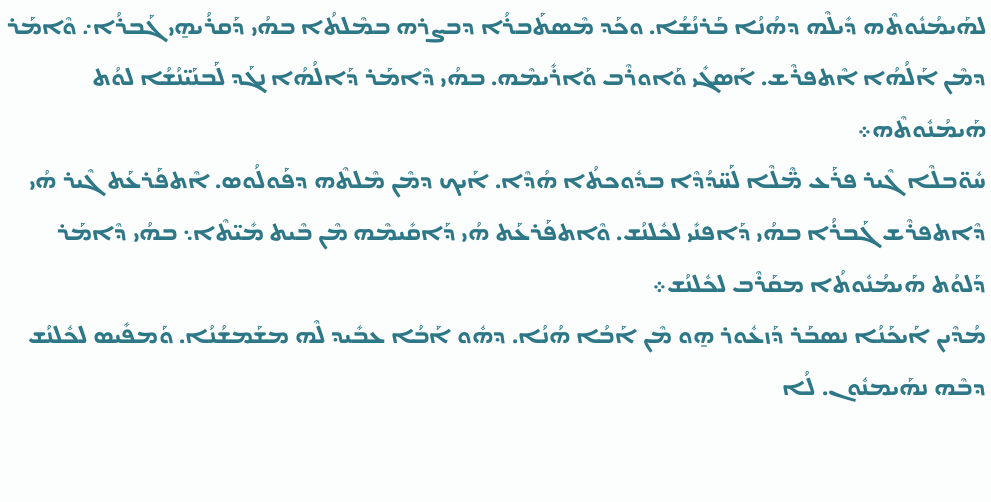ܠܗܰܝܡܳܢܽܘܬܶܗ ܕܺܝܠܶܗ ܕܗܳܢܳܐ ܒܰܪܢܳܫܳܐ. ܘܟܰܕ ܡܶܣܬܰܒܪܳܐ ܕܒܨܪܗ ܒܡܶܠܬܳܐ ܒܗܳܝ ܕܰܩܪܳܝܗ̱ܝ ܓܰܒܪܳܐ܇ ܘܶܐܡܰܪ ܕܡܶܢ ܐܰܠܳܗܳܐ ܐܶܬܦܪܶܫ. ܐܰܣܓܺܝ ܘܰܐܘܪܶܒ ܘܰܐܪܺܝܡܶܗ. ܒܗܳܝ ܕܶܐܡܰܪ ܕܰܐܠܳܗܳܐ ܢܓܰܕ ܠܰܒܢܰܝ̈ܢܳܫܳܐ ܠܘܳܬ ܗܰܝܡܳܢܽܘܬܶܗ܀
ܚܽܘ̈ܒܠܶܐ ܓܶܝܪ ܦܪܰܥ ܡ̈ܶܠܶܐ ܠܰܚ̈ܕܳܕܶܐ ܒܕܽܘܟܬܳܐ ܗܳܕܶܐ. ܐܰܝܟ ܕܡܶܢ ܡܶܠܬܶܗ ܕܦܰܘܠܳܘܣ. ܐܶܬܦܰܪܥܰܬ ܓܶܝܪ ܗܳܝ ܕܶܐܬܦܪܶܫ ܓܰܒܪܳܐ ܒܗܳܝ ܕܰܐܦܢܺܝ ܠܟܽܠܢܳܫ. ܘܶܐܬܦܰܪܥܰܬ ܗܳܝ ܕܰܐܩܺܝܡܶܗ ܡܶܢ ܒܶܝܬ ܡܺܝ̈ܬܶܐ܆ ܒܗܳܝ ܕܶܐܡܰܪ ܕܰܠܘܳܬ ܗܰܝܡܳܢܽܘܬܳܐ ܡܩܰܪܶܒ ܠܟܽܠܢܳܫ܀
ܡܳܕܶܝܢ ܐܰܝܟܰܢܳܐ ܢܣܒܰܪ ܕܰܙܥܽܘܪ ܗ̱ܘ ܡܶܢ ܐܰܒܳܐ ܗܳܢܳܐ. ܕܗܽܘ ܐܰܒܳܐ ܥܒܺܝܕ ܠܶܗ ܡܫܰܡܫܳܢܳܐ. ܘܰܡܦܺܝܣ ܠܟܽܠܢܳܫ ܕܒܶܗ ܢܗܰܝܡܢܽܘܢ. ܠܳܐ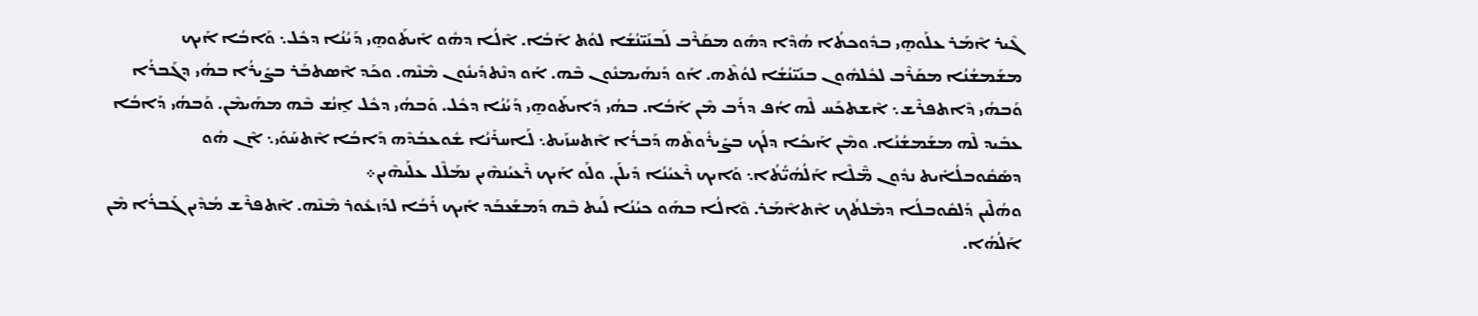ܓܶܝܪ ܐܶܡܰܪ ܥܠܰܘܗ̱ܝ ܒܕܽܘܟܬܳܐ ܗܳܕܶܐ ܕܗܽܘ ܡܩܰܪܶܒ ܠܰܒܢܰܝ̈ܢܳܫܳܐ ܠܘܳܬ ܐܰܒܳܐ. ܐܶܠܳܐ ܕܗܽܘ ܐܺܝܬܰܘܗ̱ܝ ܕܰܝܳܢܳܐ ܕܟܽܠ܆ ܘܰܐܒܳܐ ܐܰܝܟ ܡܫܰܡܫܳܢܳܐ ܡܩܰܪܶܒ ܠܟܽܠܗܽܘܢ ܒܢܰܝ̈ܢܳܫܳܐ ܠܘܳܬܶܗ. ܐܰܘ ܕܰܢܗܰܝܡܢܽܘܢ ܒܶܗ. ܐܰܘ ܕܢܶܬܕܺܝܢܽܘܢ ܡܶܢܶܗ. ܘܟܰܕ ܐܶܣܬܒܰܪ ܒܨܺܝܪܳܐ ܒܗܳܝ ܕܓܰܒܪܳܐ ܘܰܒܗܳܝ ܕܶܐܬܦܪܶܫ܆ ܐܶܫܬܟܰܚ ܠܶܗ ܐܳܦ ܕܪܰܒ ܡܶܢ ܐܰܒܳܐ. ܒܗܳܝ ܕܺܐܝܬܰܘܗ̱ܝ ܕܰܝܳܢܳܐ ܕܟܽܠ. ܘܰܒܗܳܝ ܕܟܽܠ ܐ̱ܢܳܫ ܒܶܗ ܡܗܰܝܡܶܢ. ܘܰܒܗܳܝ ܕܰܐܒܳܐ ܥܒܺܝܕ ܠܶܗ ܡܫܰܡܫܳܢܳܐ. ܘܡܶܢ ܐܰܝܟܳܐ ܕܠܳܟ ܒܨܺܝܪܽܘܬܶܗ ܕܰܒܪܳܐ ܐܶܬܚܙܰܝܬ܆ ܠܰܐܚܪܺܢܳܐ ܫܽܘܥܒܳܕܶܗ ܕܰܐܒܳܐ ܐܶܬܚܰܘܺܝ܆ ܐܶܢ ܗܽܘ ܕܣܰܩܽܘܒܠܳܐܺܝܬ ܢܕܽܘܢ ܡ̈ܶܠܶܐ ܐܰܠܳܗܳܝ̈ܳܬܳܐ܆ ܘܰܐܝܟ ܪܶܥܝܳܢܳܐ ܕܺܝܠܰܢ. ܘܠܰܘ ܐܰܝܟ ܪܶܥܝܳܢܗܶܝܢ ܢܡܰܠܶܠ ܥܠܰܝܗܶܝܢ܀
ܘܗܳܠܶܝܢ ܕܰܠܩܽܘܒܠܳܐ ܕܡܶܠܬܳܟ ܐܶܬܐܶܡܰܪ. ܘܶܐܠܳܐ ܒܗܰܘ ܟܝܳܢܳܐ ܠܰܝܬ ܒܶܗ ܕܰܡܫܰܥܒܰܕ ܐܰܝܟ ܪܰܒܳܐ ܠܕܰܙܥܽܘܪ ܡܶܢܶܗ. ܐܶܬܦܪܶܫ ܡܳܕܶܝܢ ܓܰܒܪܳܐ ܡܶܢ ܐܰܠܳܗܳܐ.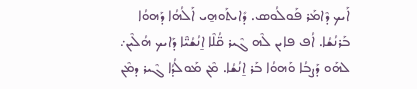ܐܰܝܟ ܕܶܐܡܰܪ ܦܰܘܠܳܘܣ. ܕܺܐܝܬܰܘܗ̱ܝ ܐܰܠܳܗܳܐ ܕܰܗܘܳܐ ܒܰܪܢܳܫܳܐ. ܐܳܦ ܦܐܝܢ ܠܶܗ ܓܶܝܪ ܩ̈ܳܠܶܐ ܐ̱ܢܳܫܳܝ̈ܶܐ ܕܰܐܝܟ ܗܳܠܶܝܢ܇ ܠܗܰܘ ܕܰܨܒܳܐ ܘܰܗܘܳܐ ܒܰܪ ܐ̱ܢܳܫܳܐ. ܡܶܢ ܡܰܘܠܳܕܳܐ ܓܶܝܪ ܕܡܶܢ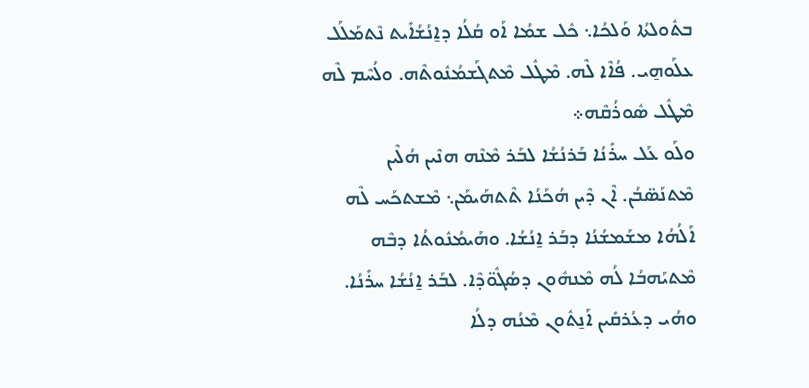ܒܬܽܘܠܬܳܐ ܘܰܠܟܳܐ܆ ܟܽܠ ܫܡܳܐ ܐܰܘ ܩܳܠܳܐ ܕܐ̱ܢܳܫܳܐܺܝܬ ܢܶܬܡܰܠܰܠ ܥܠܰܘܗ̱ܝ. ܦܳܐܶܐ ܠܶܗ. ܡܶܛܽܠ ܡܶܬܓܰܫܡܳܢܽܘܬܶܗ. ܘܠܳܚܶܡ ܠܶܗ ܡܶܛܽܠ ܣܽܘܪܳܩܶܗ܀
ܘܠܰܘ ܥܰܠ ܚܪܺܢܳܐ ܒܰܪܢܳܫܳܐ ܠܒܰܪ ܡܶܢܶܗ ܗܢܶܝܢ ܗܳܠܶܝܢ ܡܶܬܢܰܣ̈ܒܳܢ. ܐܶܢ ܕܶܝܢ ܗܳܟܰܢܳܐ ܬܶܬܗܰܝܡܰܢ܆ ܡܶܫܬܟܰܚ ܠܶܗ ܐܰܠܳܗܳܐ ܡܫܰܡܫܳܢܳܐ ܕܒܰܪ ܐ̱ܢܳܫܳܐ. ܘܗܰܝܡܳܢܽܘܬܳܐ ܕܒܶܗ ܡܶܬܝܰܗܒܳܐ ܠܳܗ ܡܶܢܗܽܘܢ ܕܣܳܓܽܘ̈ܕܶܐ. ܠܒܰܪ ܐ̱ܢܳܫܳܐ ܚܪܺܢܳܐ. ܘܗܳܝ ܕܥܳܪܩܺܝܢ ܐܰܢ̱ܬܽܘܢ ܡܶܢܳܗ ܕܠܳܐ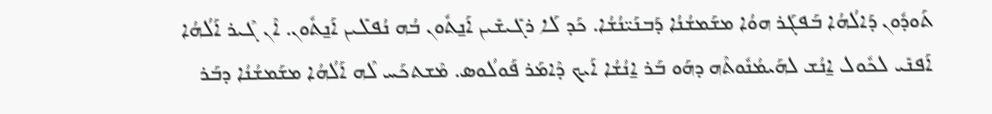ܬܰܘܕܽܘܢ ܕܰܐܠܳܗܳܐ ܒܰܦܓܰܪ ܗܘܳܐ ܡܫܰܡܫܳܢܳܐ ܕܰܒܢܰܝ̈ܢܳܫܳܐ. ܟܰܕ ܠܰܐ ܪܓܺܝܫܺܝܢ ܐܰܢ̱ܬܽܘܢ ܒܳܗ ܢܳܦܠܺܝܢ ܐܰܢ̱ܬܽܘܢ. ܐܶܢ ܓܶܝܪ ܐܰܠܳܗܳܐ ܐܰܦܢܺܝ ܠܟܽܘܠ ܐ̱ܢܳܫ ܠܗܰܝܡܳܢܽܘܬܶܗ ܕܗܰܘ ܒܰܪ ܐ̱ܢܳܫܳܐ ܐܰܝܟ ܕܶܐܡܰܪ ܦܰܘܠܳܘܣ. ܡܶܫܬܟܰܚ ܠܶܗ ܐܰܠܳܗܳܐ ܡܫܰܡܫܳܢܳܐ ܕܒܰܪ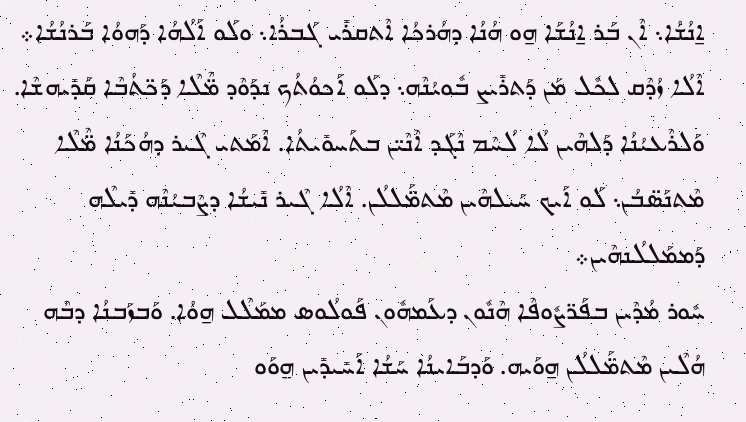ܐ̱ܢܳܫܳܐ܆ ܐܶܢ ܒܰܪ ܐ̱ܢܳܫܰܐ ܗ̱ܘ ܗܳܢܳܐ ܕܗܳܪܟܳܐ ܐܶܬܩܪܺܝ ܓܰܒܪܳܐ܆ ܘܠܰܘ ܐܰܠܳܗܳܐ ܕܰܗܘܳܐ ܒܰܪܢܳܫܳܐ܀
ܐܶܠܳܐ ܙܳܕܶܩ ܠܟܽܠ ܡܰܢ ܕܰܬܪܺܝܨ ܒܽܘܝܳܢܶܗ܆ ܕܠܰܘ ܐܰܟܘܳܬܳܟ ܢܕܰܘܶܕ ܡ̈ܶܠܶܐ ܕܰܟ̈ܬܳܒܶܐ ܩܰܕܺܝܗܫܶܐ. ܘܰܠܪܶܥܝܳܢܳܐ ܕܰܠܗܶܝܢ ܠܳܐ ܠܳܚܶܡ ܢܶܓܰܕ ܐܶܢܶܝ̈ܢ ܒܬܰܚܘܺܝܬܳܐ. ܐܶܡܰܬܝ ܓܶܝܪ ܕܗܳܟܰܢܳܐ ܡ̈ܶܠܶܐ ܡܶܬܢܰܣ̈ܒܳܢ܆ ܠܰܘ ܐܰܝܟ ܚܰܝܠܗܶܝܢ ܡܶܬܡ̈ܰܠܠܳܢ. ܐܶܠܳܐ ܓܶܝܪ ܢܺܝܫܳܐ ܕܨܶܒܝܳܢܶܗ ܕܺܝܠܶܗ ܕܰܡܡܰܠܠܳܢܗܶܝܢ܀
ܚܽܘܪ ܡܳܕܶܝܢ ܒܦܰܪ̈ܨܽܘܦܶܐ ܗܶܢܽܘܢ ܕܥܰܡܗܽܘܢ ܦܰܘܠܳܘܣ ܡܡܰܠܶܠ ܗ̱ܘܳܐ. ܘܰܒܙܰܒܢܳܐ ܕܒܶܗ ܗܳܠܶܝܢ ܡܶܬܡ̈ܰܠܠܳܢ ܗ̱ܘܰܝܗ. ܘܰܕܒܰܐܝܢܳܐ ܚܰܫܳܐ ܐܰܚܺܝܕܺܝܢ ܗ̱ܘܰܘ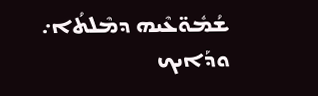ܫܳܡܽܘ̈ܥܶܝܗ ܕܡܶܠܬܳܐ܇ ܘܕܰܐܝܟ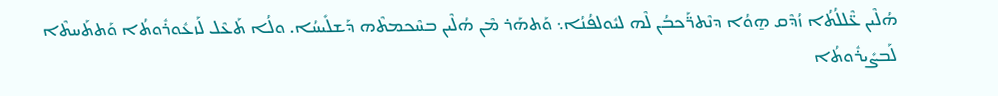ܗܳܠܶܝܢ ܥ̈ܶܠܠܳܬܳܐ ܙܳܕܶܩ ܗ̱ܘܳܐ ܕܢܶܬܪ̈ܰܟܒܳܢ ܠܶܗ ܠܝܽܘܠܦܳܢܳܐ܆ ܘܰܬܗܰܪ ܡܶܢ ܗܳܠܶܝܢ ܒܚܶܟܡܬܶܗ ܕܰܫܠܺܝܚܳܐ. ܘܠܳܐ ܬܰܥܶܠ ܠܰܙܥܽܘܪܽܘܬܳܐ ܘܰܬܬܰܚܬܶܐ ܠܰܒܨܺܝܪܽܘܬܳܐ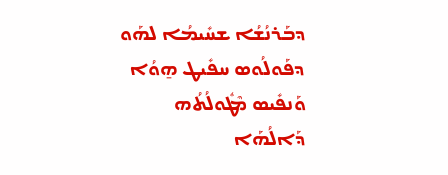ܕܒܰܪܢܳܫܳܐ ܫܚܺܝܡܳܐ ܠܗܰܘ ܕܦܰܘܠܳܘܣ ܚܦܺܝܛ ܗ̱ܘܳܐ ܘܰܢܦܺܝܣ ܡܶܛܽܘܠܳܬܳܗ ܕܰܐܠܳܗܰܐ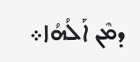ܕܡܶܢ ܐܰܠܳܗܳܐ܀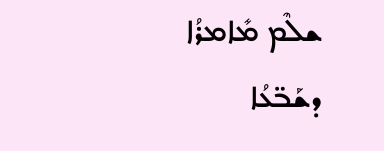ܫܠܶܡ ܡܺܐܡܪܳܐ ܕܫܰܒ̈ܥܳܐ